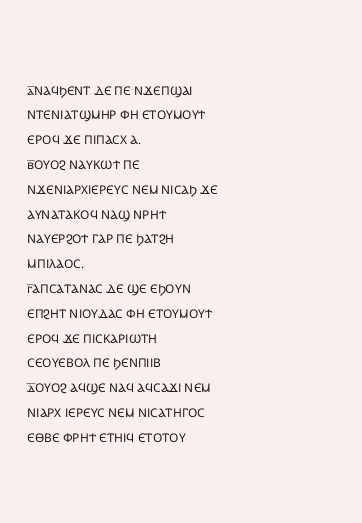ⲁ̅ⲚⲀϤϦⲈⲚⲦ ⲆⲈ ⲠⲈ ⲚϪⲈⲠϢⲀⲒ ⲚⲦⲈⲚⲒⲀⲦϢⲘⲎⲢ ⲪⲎ ⲈⲦⲞⲨⲘⲞⲨϮ ⲈⲢⲞϤ ϪⲈ ⲠⲒⲠⲀⲤⲬ Ⲁ.
ⲃ̅ⲞⲨⲞϨ ⲚⲀⲨⲔⲰϮ ⲠⲈ ⲚϪⲈⲚⲒⲀⲢⲬⲒⲈⲢⲈⲨⲤ ⲚⲈⲘ ⲚⲒⲤⲀϦ ϪⲈ ⲀⲨⲚⲀⲦⲀⲔⲞϤ ⲚⲀϢ ⲚⲢⲎϮ ⲚⲀⲨⲈⲢϨⲞϮ ⲄⲀⲢ ⲠⲈ ϦⲀⲦϨⲎ ⲘⲠⲒⲖⲀⲞⲤ.
ⲅ̅ⲀⲠⲤⲀⲦⲀⲚⲀⲤ ⲆⲈ ϢⲈ ⲈϦⲞⲨⲚ ⲈⲠϨⲎⲦ ⲚⲒⲞⲨⲆⲀⲤ ⲪⲎ ⲈⲦⲞⲨⲘⲞⲨϮ ⲈⲢⲞϤ ϪⲈ ⲠⲒⲤⲔⲀⲢⲒⲰⲦⲎ ⲤⲈⲞⲨⲈⲂⲞⲖ ⲠⲈ ϦⲈⲚⲠⲒⲒⲂ
ⲇ̅ⲞⲨⲞϨ ⲀϤϢⲈ ⲚⲀϤ ⲀϤⲤⲀϪⲒ ⲚⲈⲘ ⲚⲒⲀⲢⲬ ⲒⲈⲢⲈⲨⲤ ⲚⲈⲘ ⲚⲒⲤⲀⲦⲎⲄⲞⲤ ⲈⲐⲂⲈ ⲪⲢⲎϮ ⲈⲦⲎⲒϤ ⲈⲦⲞⲦⲞⲨ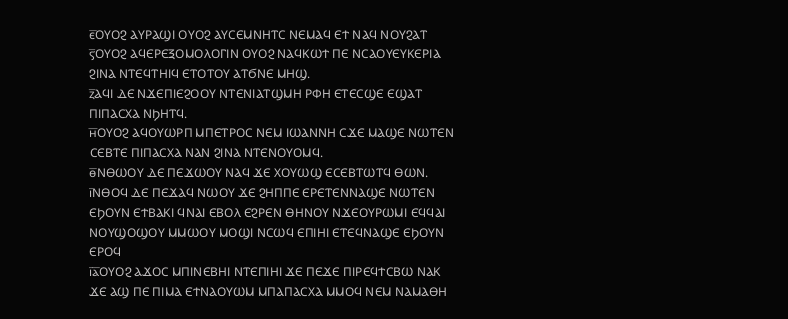ⲉ̅ⲞⲨⲞϨ ⲀⲨⲢⲀϢⲒ ⲞⲨⲞϨ ⲀⲨⲤⲈⲘⲚⲎⲦⲤ ⲚⲈⲘⲀϤ ⲈϮ ⲚⲀϤ ⲚⲞⲨϨⲀⲦ
ⲋ̅ⲞⲨⲞϨ ⲀϤⲈⲢⲈⲜⲞⲘⲞⲖⲞⲄⲒⲚ ⲞⲨⲞϨ ⲚⲀϤⲔⲰϮ ⲠⲈ ⲚⲤⲀⲞⲨⲈⲨⲔⲈⲢⲒⲀ ϨⲒⲚⲀ ⲚⲦⲈϤⲦⲎⲒϤ ⲈⲦⲞⲦⲞⲨ ⲀⲦϬⲚⲈ ⲘⲎϢ.
ⲍ̅ⲀϤⲒ ⲆⲈ ⲚϪⲈⲠⲒⲈϨⲞⲞⲨ ⲚⲦⲈⲚⲒⲀⲦϢⲘⲎ ⲢⲪⲎ ⲈⲦⲈⲤϢⲈ ⲈϢⲀⲦ ⲠⲒⲠⲀⲤⲬⲀ ⲚϦⲎⲦϤ.
ⲏ̅ⲞⲨⲞϨ ⲀϤⲞⲨⲰⲢⲠ ⲘⲠⲈⲦⲢⲞⲤ ⲚⲈⲘ ⲒⲰⲀⲚⲚⲎ ⲤϪⲈ ⲘⲀϢⲈ ⲚⲰⲦⲈⲚ ⲤⲈⲂⲦⲈ ⲠⲒⲠⲀⲤⲬⲀ ⲚⲀⲚ ϨⲒⲚⲀ ⲚⲦⲈⲚⲞⲨⲞⲘϤ.
ⲑ̅ⲚⲐⲰⲞⲨ ⲆⲈ ⲠⲈϪⲰⲞⲨ ⲚⲀϤ ϪⲈ ⲬⲞⲨⲰϢ ⲈⲤⲈⲂⲦⲰⲦϤ ⲐⲰⲚ.
ⲓ̅ⲚⲐⲞϤ ⲆⲈ ⲠⲈϪⲀϤ ⲚⲰⲞⲨ ϪⲈ ϨⲎⲠⲠⲈ ⲈⲢⲈⲦⲈⲚⲚⲀϢⲈ ⲚⲰⲦⲈⲚ ⲈϦⲞⲨⲚ ⲈϮⲂⲀⲔⲒ ϤⲚⲀⲒ ⲈⲂⲞⲖ ⲈϨⲢⲈⲚ ⲐⲎⲚⲞⲨ ⲚϪⲈⲞⲨⲢⲰⲘⲒ ⲈϤϤⲀⲒ ⲚⲞⲨϢⲞϢⲞⲨ ⲘⲘⲰⲞⲨ ⲘⲞϢⲒ ⲚⲤⲰϤ ⲈⲠⲒⲎⲒ ⲈⲦⲈϤⲚⲀϢⲈ ⲈϦⲞⲨⲚ ⲈⲢⲞϤ
ⲓ̅ⲁ̅ⲞⲨⲞϨ ⲀϪⲞⲤ ⲘⲠⲒⲚⲈⲂⲎⲒ ⲚⲦⲈⲠⲒⲎⲒ ϪⲈ ⲠⲈϪⲈ ⲠⲒⲢⲈϤϮⲤⲂⲰ ⲚⲀⲔ ϪⲈ ⲀϢ ⲠⲈ ⲠⲒⲘⲀ ⲈϮⲚⲀⲞⲨⲰⲘ ⲘⲠⲀⲠⲀⲤⲬⲀ ⲘⲘⲞϤ ⲚⲈⲘ ⲚⲀⲘⲀⲐⲎ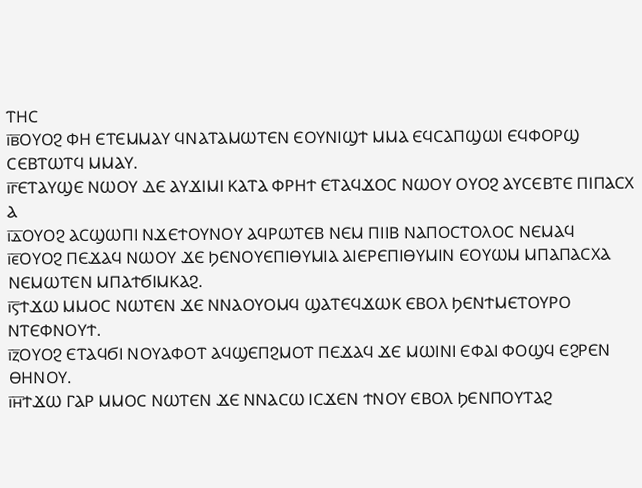ⲦⲎⲤ
ⲓ̅ⲃ̅ⲞⲨⲞϨ ⲪⲎ ⲈⲦⲈⲘⲘⲀⲨ ϤⲚⲀⲦⲀⲘⲰⲦⲈⲚ ⲈⲞⲨⲚⲒϢϮ ⲘⲘⲀ ⲈϤⲤⲀⲠϢⲰⲒ ⲈϤⲪⲞⲢϢ ⲤⲈⲂⲦⲰⲦϤ ⲘⲘⲀⲨ.
ⲓ̅ⲅ̅ⲈⲦⲀⲨϢⲈ ⲚⲰⲞⲨ ⲆⲈ ⲀⲨϪⲒⲘⲒ ⲔⲀⲦⲀ ⲪⲢⲎϮ ⲈⲦⲀϤϪⲞⲤ ⲚⲰⲞⲨ ⲞⲨⲞϨ ⲀⲨⲤⲈⲂⲦⲈ ⲠⲒⲠⲀⲤⲬ Ⲁ
ⲓ̅ⲇ̅ⲞⲨⲞϨ ⲀⲤϢⲰⲠⲒ ⲚϪⲈϮⲞⲨⲚⲞⲨ ⲀϤⲢⲰⲦⲈⲂ ⲚⲈⲘ ⲠⲒⲒⲂ ⲚⲀⲠⲞⲤⲦⲞⲖⲞⲤ ⲚⲈⲘⲀϤ
ⲓ̅ⲉ̅ⲞⲨⲞϨ ⲠⲈϪⲀϤ ⲚⲰⲞⲨ ϪⲈ ϦⲈⲚⲞⲨⲈⲠⲒⲐⲨⲘⲒⲀ ⲀⲒⲈⲢⲈⲠⲒⲐⲨⲘⲒⲚ ⲈⲞⲨⲰⲘ ⲘⲠⲀⲠⲀⲤⲬⲀ ⲚⲈⲘⲰⲦⲈⲚ ⲘⲠⲀϮϬⲒⲘⲔⲀϨ.
ⲓ̅ⲋ̅ϮϪⲰ ⲘⲘⲞⲤ ⲚⲰⲦⲈⲚ ϪⲈ ⲚⲚⲀⲞⲨⲞⲘϤ ϢⲀⲦⲈϤϪⲰⲔ ⲈⲂⲞⲖ ϦⲈⲚϮⲘⲈⲦⲞⲨⲢⲞ ⲚⲦⲈⲪⲚⲞⲨϮ.
ⲓ̅ⲍ̅ⲞⲨⲞϨ ⲈⲦⲀϤϬⲒ ⲚⲞⲨⲀⲪⲞⲦ ⲀϤϢⲈⲠϨⲘⲞⲦ ⲠⲈϪⲀϤ ϪⲈ ⲘⲰⲒⲚⲒ ⲈⲪⲀⲒ ⲪⲞϢϤ ⲈϨⲢⲈⲚ ⲐⲎⲚⲞⲨ.
ⲓ̅ⲏ̅ϮϪⲰ ⲄⲀⲢ ⲘⲘⲞⲤ ⲚⲰⲦⲈⲚ ϪⲈ ⲚⲚⲀⲤⲰ ⲒⲤϪⲈⲚ ϮⲚⲞⲨ ⲈⲂⲞⲖ ϦⲈⲚⲠⲞⲨⲦⲀϨ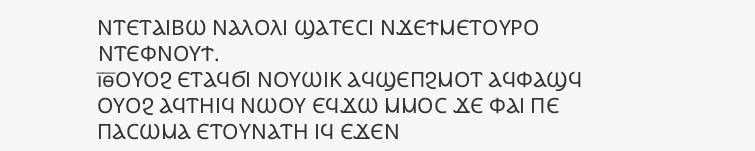ⲚⲦⲈⲦⲀⲒⲂⲰ ⲚⲀⲖⲞⲖⲒ ϢⲀⲦⲈⲤⲒ ⲚϪⲈϮⲘⲈⲦⲞⲨⲢⲞ ⲚⲦⲈⲪⲚⲞⲨϮ.
ⲓ̅ⲑ̅ⲞⲨⲞϨ ⲈⲦⲀϤϬⲒ ⲚⲞⲨⲰⲒⲔ ⲀϤϢⲈⲠϨⲘⲞⲦ ⲀϤⲪⲀϢϤ ⲞⲨⲞϨ ⲀϤⲦⲎⲒϤ ⲚⲰⲞⲨ ⲈϤϪⲰ ⲘⲘⲞⲤ ϪⲈ ⲪⲀⲒ ⲠⲈ ⲠⲀⲤⲰⲘⲀ ⲈⲦⲞⲨⲚⲀⲦⲎ ⲒϤ ⲈϪⲈⲚ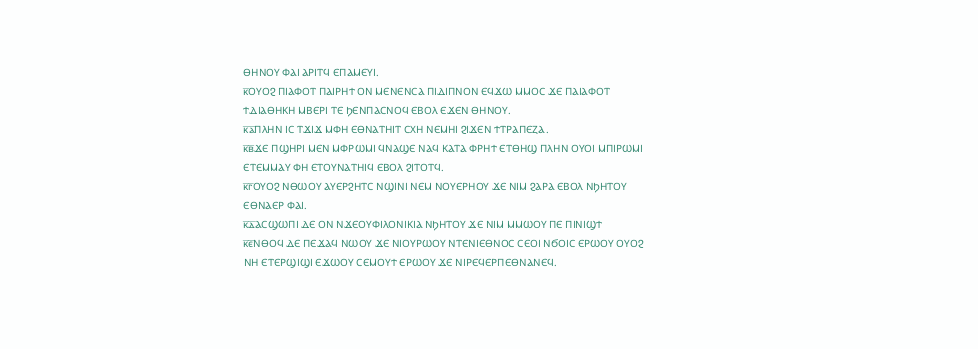ⲐⲎⲚⲞⲨ ⲪⲀⲒ ⲀⲢⲒⲦϤ ⲈⲠⲀⲘⲈⲨⲒ.
ⲕ̅ⲞⲨⲞϨ ⲠⲒⲀⲪⲞⲦ ⲠⲀⲒⲢⲎϮ ⲞⲚ ⲘⲈⲚⲈⲚⲤⲀ ⲠⲒⲆⲒⲠⲚⲞⲚ ⲈϤϪⲰ ⲘⲘⲞⲤ ϪⲈ ⲠⲀⲒⲀⲪⲞⲦ ϮⲆⲒⲀⲐⲎⲔⲎ ⲘⲂⲈⲢⲒ ⲦⲈ ϦⲈⲚⲠⲀⲤⲚⲞϤ ⲈⲂⲞⲖ ⲈϪⲈⲚ ⲐⲎⲚⲞⲨ.
ⲕ̅ⲁ̅ⲠⲖⲎⲚ ⲒⲤ ⲦϪⲒϪ ⲘⲪⲎ ⲈⲐⲚⲀⲦⲎⲒⲦ ⲤⲬⲎ ⲚⲈⲘⲎⲒ ϨⲒϪⲈⲚ ϮⲦⲢⲀⲠⲈⲌⲀ.
ⲕ̅ⲃ̅ϪⲈ ⲠϢⲎⲢⲒ ⲘⲈⲚ ⲘⲪⲢⲰⲘⲒ ϤⲚⲀϢⲈ ⲚⲀϤ ⲔⲀⲦⲀ ⲪⲢⲎϮ ⲈⲦⲐⲎϢ ⲠⲖⲎⲚ ⲞⲨⲞⲒ ⲘⲠⲒⲢⲰⲘⲒ ⲈⲦⲈⲘⲘⲀⲨ ⲪⲎ ⲈⲦⲞⲨⲚⲀⲦⲎⲒϤ ⲈⲂⲞⲖ ϨⲒⲦⲞⲦϤ.
ⲕ̅ⲅ̅ⲞⲨⲞϨ ⲚⲐⲰⲞⲨ ⲀⲨⲈⲢϨⲎⲦⲤ ⲚϢⲒⲚⲒ ⲚⲈⲘ ⲚⲞⲨⲈⲢⲎⲞⲨ ϪⲈ ⲚⲒⲘ ϨⲀⲢⲀ ⲈⲂⲞⲖ ⲚϦⲎⲦⲞⲨ ⲈⲐⲚⲀⲈⲢ ⲪⲀⲒ.
ⲕ̅ⲇ̅ⲀⲤϢⲰⲠⲒ ⲆⲈ ⲞⲚ ⲚϪⲈⲞⲨⲪⲒⲖⲞⲚⲒⲔⲒⲀ ⲚϦⲎⲦⲞⲨ ϪⲈ ⲚⲒⲘ ⲘⲘⲰⲞⲨ ⲠⲈ ⲠⲒⲚⲒϢϮ
ⲕ̅ⲉ̅ⲚⲐⲞϤ ⲆⲈ ⲠⲈϪⲀϤ ⲚⲰⲞⲨ ϪⲈ ⲚⲒⲞⲨⲢⲰⲞⲨ ⲚⲦⲈⲚⲒⲈⲐⲚⲞⲤ ⲤⲈⲞⲒ ⲚϬⲞⲒⲤ ⲈⲢⲰⲞⲨ ⲞⲨⲞϨ ⲚⲎ ⲈⲦⲈⲢϢⲒϢⲒ ⲈϪⲰⲞⲨ ⲤⲈⲘⲞⲨϮ ⲈⲢⲰⲞⲨ ϪⲈ ⲚⲒⲢⲈϤⲈⲢⲠⲈⲐⲚⲀⲚⲈϤ.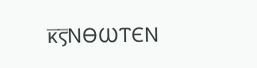ⲕ̅ⲋ̅ⲚⲐⲰⲦⲈⲚ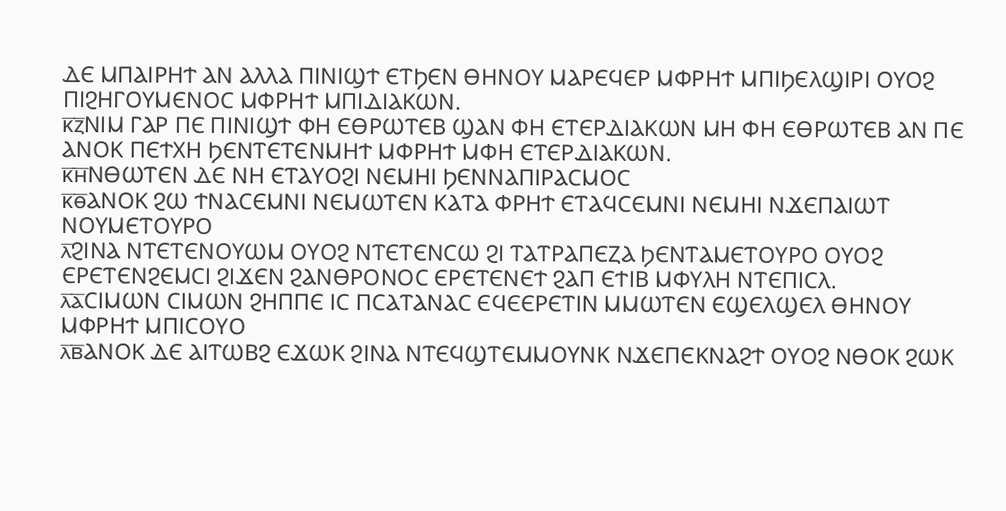ⲆⲈ ⲘⲠⲀⲒⲢⲎϮ ⲀⲚ ⲀⲖⲖⲀ ⲠⲒⲚⲒϢϮ ⲈⲦϦⲈⲚ ⲐⲎⲚⲞⲨ ⲘⲀⲢⲈϤⲈⲢ ⲘⲪⲢⲎϮ ⲘⲠⲒϦⲈⲖϢⲒⲢⲒ ⲞⲨⲞϨ ⲠⲒϨⲎⲄⲞⲨⲘⲈⲚⲞⲤ ⲘⲪⲢⲎϮ ⲘⲠⲒⲆⲒⲀⲔⲰⲚ.
ⲕ̅ⲍ̅ⲚⲒⲘ ⲄⲀⲢ ⲠⲈ ⲠⲒⲚⲒϢϮ ⲪⲎ ⲈⲐⲢⲰⲦⲈⲂ ϢⲀⲚ ⲪⲎ ⲈⲦⲈⲢⲆⲒⲀⲔⲰⲚ ⲘⲎ ⲪⲎ ⲈⲐⲢⲰⲦⲈⲂ ⲀⲚ ⲠⲈ ⲀⲚⲞⲔ ⲠⲈϮⲬⲎ ϦⲈⲚⲦⲈⲦⲈⲚⲘⲎϮ ⲘⲪⲢⲎϮ ⲘⲪⲎ ⲈⲦⲈⲢⲆⲒⲀⲔⲰⲚ.
ⲕ̅ⲏ̅ⲚⲐⲰⲦⲈⲚ ⲆⲈ ⲚⲎ ⲈⲦⲀⲨⲞϨⲒ ⲚⲈⲘⲎⲒ ϦⲈⲚⲚⲀⲠⲒⲢⲀⲤⲘⲞⲤ
ⲕ̅ⲑ̅ⲀⲚⲞⲔ ϨⲰ ϮⲚⲀⲤⲈⲘⲚⲒ ⲚⲈⲘⲰⲦⲈⲚ ⲔⲀⲦⲀ ⲪⲢⲎϮ ⲈⲦⲀϤⲤⲈⲘⲚⲒ ⲚⲈⲘⲎⲒ ⲚϪⲈⲠⲀⲒⲰⲦ ⲚⲞⲨⲘⲈⲦⲞⲨⲢⲞ
ⲗ̅ϨⲒⲚⲀ ⲚⲦⲈⲦⲈⲚⲞⲨⲰⲘ ⲞⲨⲞϨ ⲚⲦⲈⲦⲈⲚⲤⲰ ϨⲒ ⲦⲀⲦⲢⲀⲠⲈⲌⲀ ϦⲈⲚⲦⲀⲘⲈⲦⲞⲨⲢⲞ ⲞⲨⲞϨ ⲈⲢⲈⲦⲈⲚϨⲈⲘⲤⲒ ϨⲒϪⲈⲚ ϨⲀⲚⲐⲢⲞⲚⲞⲤ ⲈⲢⲈⲦⲈⲚⲈϮ ϨⲀⲠ ⲈϮⲒⲂ ⲘⲪⲨⲖⲎ ⲚⲦⲈⲠⲒⲤⲖ.
ⲗ̅ⲁ̅ⲤⲒⲘⲰⲚ ⲤⲒⲘⲰⲚ ϨⲎⲠⲠⲈ ⲒⲤ ⲠⲤⲀⲦⲀⲚⲀⲤ ⲈϤⲈⲈⲢⲈⲦⲒⲚ ⲘⲘⲰⲦⲈⲚ ⲈϢⲈⲖϢⲈⲖ ⲐⲎⲚⲞⲨ ⲘⲪⲢⲎϮ ⲘⲠⲒⲤⲞⲨⲞ
ⲗ̅ⲃ̅ⲀⲚⲞⲔ ⲆⲈ ⲀⲒⲦⲰⲂϨ ⲈϪⲰⲔ ϨⲒⲚⲀ ⲚⲦⲈϤϢⲦⲈⲘⲘⲞⲨⲚⲔ ⲚϪⲈⲠⲈⲔⲚⲀϨϮ ⲞⲨⲞϨ ⲚⲐⲞⲔ ϨⲰⲔ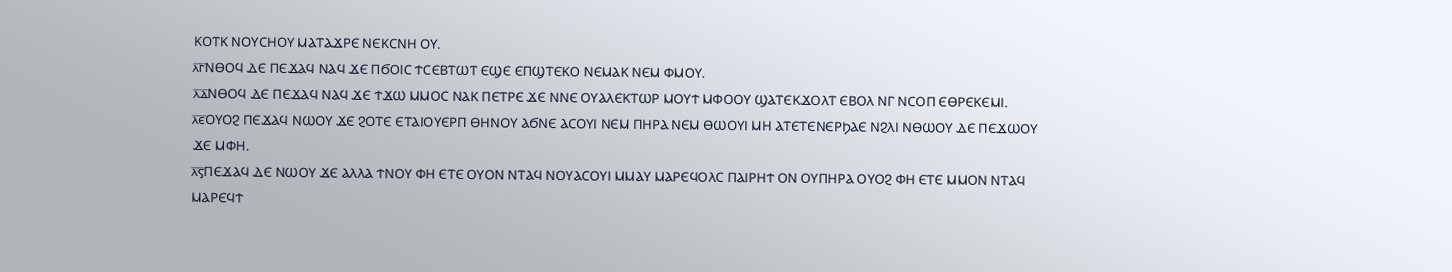ⲔⲞⲦⲔ ⲚⲞⲨⲤⲎⲞⲨ ⲘⲀⲦⲀϪⲢⲈ ⲚⲈⲔⲤⲚⲎ ⲞⲨ.
ⲗ̅ⲅ̅ⲚⲐⲞϤ ⲆⲈ ⲠⲈϪⲀϤ ⲚⲀϤ ϪⲈ ⲠϬⲞⲒⲤ ϮⲤⲈⲂⲦⲰⲦ ⲈϢⲈ ⲈⲠϢⲦⲈⲔⲞ ⲚⲈⲘⲀⲔ ⲚⲈⲘ ⲪⲘⲞⲨ.
ⲗ̅ⲇ̅ⲚⲐⲞϤ ⲆⲈ ⲠⲈϪⲀϤ ⲚⲀϤ ϪⲈ ϮϪⲰ ⲘⲘⲞⲤ ⲚⲀⲔ ⲠⲈⲦⲢⲈ ϪⲈ ⲚⲚⲈ ⲞⲨⲀⲖⲈⲔⲦⲰⲢ ⲘⲞⲨϮ ⲘⲪⲞⲞⲨ ϢⲀⲦⲈⲔϪⲞⲖⲦ ⲈⲂⲞⲖ ⲚⲄ ⲚⲤⲞⲠ ⲈⲐⲢⲈⲔⲈⲘⲒ.
ⲗ̅ⲉ̅ⲞⲨⲞϨ ⲠⲈϪⲀϤ ⲚⲰⲞⲨ ϪⲈ ϨⲞⲦⲈ ⲈⲦⲀⲒⲞⲨⲈⲢⲠ ⲐⲎⲚⲞⲨ ⲀϬⲚⲈ ⲀⲤⲞⲨⲒ ⲚⲈⲘ ⲠⲎⲢⲀ ⲚⲈⲘ ⲐⲰⲞⲨⲒ ⲘⲎ ⲀⲦⲈⲦⲈⲚⲈⲢϦⲀⲈ ⲚϨⲖⲒ ⲚⲐⲰⲞⲨ ⲆⲈ ⲠⲈϪⲰⲞⲨ ϪⲈ ⲘⲪⲎ.
ⲗ̅ⲋ̅ⲠⲈϪⲀϤ ⲆⲈ ⲚⲰⲞⲨ ϪⲈ ⲀⲖⲖⲀ ϮⲚⲞⲨ ⲪⲎ ⲈⲦⲈ ⲞⲨⲞⲚ ⲚⲦⲀϤ ⲚⲞⲨⲀⲤⲞⲨⲒ ⲘⲘⲀⲨ ⲘⲀⲢⲈϤⲞⲖⲤ ⲠⲀⲒⲢⲎϮ ⲞⲚ ⲞⲨⲠⲎⲢⲀ ⲞⲨⲞϨ ⲪⲎ ⲈⲦⲈ ⲘⲘⲞⲚ ⲚⲦⲀϤ ⲘⲀⲢⲈϤϮ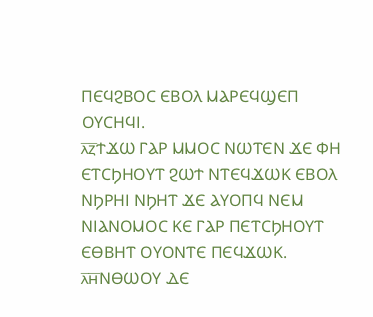ⲠⲈϤϨⲂⲞⲤ ⲈⲂⲞⲖ ⲘⲀⲢⲈϤϢⲈⲠ ⲞⲨⲤⲎϤⲒ.
ⲗ̅ⲍ̅ϮϪⲰ ⲄⲀⲢ ⲘⲘⲞⲤ ⲚⲰⲦⲈⲚ ϪⲈ ⲪⲎ ⲈⲦⲤϦⲎⲞⲨⲦ ϨⲰϮ ⲚⲦⲈϤϪⲰⲔ ⲈⲂⲞⲖ ⲚϦⲢⲎⲒ ⲚϦⲎⲦ ϪⲈ ⲀⲨⲞⲠϤ ⲚⲈⲘ ⲚⲒⲀⲚⲞⲘⲞⲤ ⲔⲈ ⲄⲀⲢ ⲠⲈⲦⲤϦⲎⲞⲨⲦ ⲈⲐⲂⲎⲦ ⲞⲨⲞⲚⲦⲈ ⲠⲈϤϪⲰⲔ.
ⲗ̅ⲏ̅ⲚⲐⲰⲞⲨ ⲆⲈ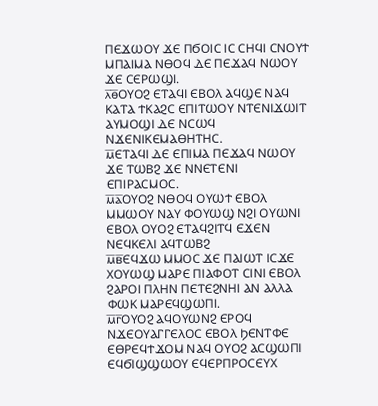ⲠⲈϪⲰⲞⲨ ϪⲈ ⲠϬⲞⲒⲤ ⲒⲤ ⲤⲎϤⲒ ⲤⲚⲞⲨϮ ⲘⲠⲀⲒⲘⲀ ⲚⲐⲞϤ ⲆⲈ ⲠⲈϪⲀϤ ⲚⲰⲞⲨ ϪⲈ ⲤⲈⲢⲰϢⲒ.
ⲗ̅ⲑ̅ⲞⲨⲞϨ ⲈⲦⲀϤⲒ ⲈⲂⲞⲖ ⲀϤϢⲈ ⲚⲀϤ ⲔⲀⲦⲀ ϮⲔⲀϨⲤ ⲈⲠⲒⲦⲰⲞⲨ ⲚⲦⲈⲚⲒϪⲰⲒⲦ ⲀⲨⲘⲞϢⲒ ⲆⲈ ⲚⲤⲰϤ ⲚϪⲈⲚⲒⲔⲈⲘⲀⲐⲎⲦⲎⲤ.
ⲙ̅ⲈⲦⲀϤⲒ ⲆⲈ ⲈⲠⲒⲘⲀ ⲠⲈϪⲀϤ ⲚⲰⲞⲨ ϪⲈ ⲦⲰⲂϨ ϪⲈ ⲚⲚⲈⲦⲈⲚⲒ ⲈⲠⲒⲢⲀⲤⲘⲞⲤ.
ⲙ̅ⲁ̅ⲞⲨⲞϨ ⲚⲐⲞϤ ⲞⲨⲰϮ ⲈⲂⲞⲖ ⲘⲘⲰⲞⲨ ⲚⲀⲨ ⲪⲞⲨⲰϢ ⲚϨⲒ ⲞⲨⲰⲚⲒ ⲈⲂⲞⲖ ⲞⲨⲞϨ ⲈⲦⲀϤϨⲒⲦϤ ⲈϪⲈⲚ ⲚⲈϤⲔⲈⲖⲒ ⲀϤⲦⲰⲂϨ
ⲙ̅ⲃ̅ⲈϤϪⲰ ⲘⲘⲞⲤ ϪⲈ ⲠⲀⲒⲰⲦ ⲒⲤϪⲈ ⲬⲞⲨⲰϢ ⲘⲀⲢⲈ ⲠⲒⲀⲪⲞⲦ ⲤⲒⲚⲒ ⲈⲂⲞⲖ ϨⲀⲢⲞⲒ ⲠⲖⲎⲚ ⲠⲈⲦⲈϨⲚⲎⲒ ⲀⲚ ⲀⲖⲖⲀ ⲪⲰⲔ ⲘⲀⲢⲈϤϢⲰⲠⲒ.
ⲙ̅ⲅ̅ⲞⲨⲞϨ ⲀϤⲞⲨⲰⲚϨ ⲈⲢⲞϤ ⲚϪⲈⲞⲨⲀⲄⲄⲈⲖⲞⲤ ⲈⲂⲞⲖ ϦⲈⲚⲦⲪⲈ ⲈⲐⲢⲈϤϮϪⲞⲘ ⲚⲀϤ ⲞⲨⲞϨ ⲀⲤϢⲰⲠⲒ ⲈϤϬⲒϢϢⲰⲞⲨ ⲈϤⲈⲢⲠⲢⲞⲤⲈⲨⲬ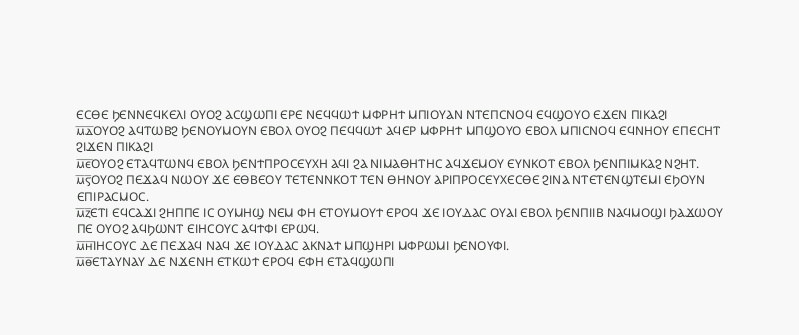ⲈⲤⲐⲈ ϦⲈⲚⲚⲈϤⲔⲈⲖⲒ ⲞⲨⲞϨ ⲀⲤϢⲰⲠⲒ ⲈⲢⲈ ⲚⲈϤϤⲰϮ ⲘⲪⲢⲎϮ ⲘⲠⲒⲞⲨⲀⲚ ⲚⲦⲈⲠⲤⲚⲞϤ ⲈϤϢⲞⲨⲞ ⲈϪⲈⲚ ⲠⲒⲔⲀϨⲒ
ⲙ̅ⲇ̅ⲞⲨⲞϨ ⲀϤⲦⲰⲂϨ ϦⲈⲚⲞⲨⲘⲞⲨⲚ ⲈⲂⲞⲖ ⲞⲨⲞϨ ⲠⲈϤϤⲰϮ ⲀϤⲈⲢ ⲘⲪⲢⲎϮ ⲘⲠϢⲞⲨⲞ ⲈⲂⲞⲖ ⲘⲠⲒⲤⲚⲞϤ ⲈϤⲚⲎⲞⲨ ⲈⲠⲈⲤⲎⲦ ϨⲒϪⲈⲚ ⲠⲒⲔⲀϨⲒ
ⲙ̅ⲉ̅ⲞⲨⲞϨ ⲈⲦⲀϤⲦⲰⲚϤ ⲈⲂⲞⲖ ϦⲈⲚϮⲠⲢⲞⲤⲈⲨⲬⲎ ⲀϤⲒ ϨⲀ ⲚⲒⲘⲀⲐⲎⲦⲎⲤ ⲀϤϪⲈⲘⲞⲨ ⲈⲨⲚⲔⲞⲦ ⲈⲂⲞⲖ ϦⲈⲚⲠⲒⲘⲔⲀϨ ⲚϨⲎⲦ.
ⲙ̅ⲋ̅ⲞⲨⲞϨ ⲠⲈϪⲀϤ ⲚⲰⲞⲨ ϪⲈ ⲈⲐⲂⲈⲞⲨ ⲦⲈⲦⲈⲚⲚⲔⲞⲦ ⲦⲈⲚ ⲐⲎⲚⲞⲨ ⲀⲢⲒⲠⲢⲞⲤⲈⲨⲬⲈⲤⲐⲈ ϨⲒⲚⲀ ⲚⲦⲈⲦⲈⲚϢⲦⲈⲘⲒ ⲈϦⲞⲨⲚ ⲈⲠⲒⲢⲀⲤⲘⲞⲤ.
ⲙ̅ⲍ̅ⲈⲦⲒ ⲈϤⲤⲀϪⲒ ϨⲎⲠⲠⲈ ⲒⲤ ⲞⲨⲘⲎϢ ⲚⲈⲘ ⲪⲎ ⲈⲦⲞⲨⲘⲞⲨϮ ⲈⲢⲞϤ ϪⲈ ⲒⲞⲨⲆⲀⲤ ⲞⲨⲀⲒ ⲈⲂⲞⲖ ϦⲈⲚⲠⲒⲒⲂ ⲚⲀϤⲘⲞϢⲒ ϦⲀϪⲰⲞⲨ ⲠⲈ ⲞⲨⲞϨ ⲀϤϦⲰⲚⲦ ⲈⲒⲎⲤⲞⲨⲤ ⲀϤϮⲪⲒ ⲈⲢⲰϤ.
ⲙ̅ⲏ̅ⲒⲎⲤⲞⲨⲤ ⲆⲈ ⲠⲈϪⲀϤ ⲚⲀϤ ϪⲈ ⲒⲞⲨⲆⲀⲤ ⲀⲔⲚⲀϮ ⲘⲠϢⲎⲢⲒ ⲘⲪⲢⲰⲘⲒ ϦⲈⲚⲞⲨⲪⲒ.
ⲙ̅ⲑ̅ⲈⲦⲀⲨⲚⲀⲨ ⲆⲈ ⲚϪⲈⲚⲎ ⲈⲦⲔⲰϮ ⲈⲢⲞϤ ⲈⲪⲎ ⲈⲦⲀϤϢⲰⲠⲒ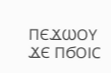ⲠⲈϪⲰⲞⲨ ϪⲈ ⲠϬⲞⲒⲤ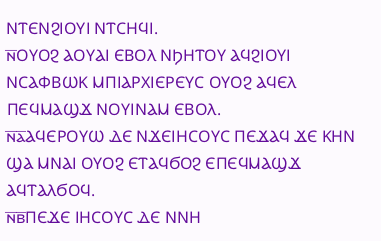ⲚⲦⲈⲚϨⲒⲞⲨⲒ ⲚⲦⲤⲎϤⲒ.
ⲛ̅ⲞⲨⲞϨ ⲀⲞⲨⲀⲒ ⲈⲂⲞⲖ ⲚϦⲎⲦⲞⲨ ⲀϤϨⲒⲞⲨⲒ ⲚⲤⲀⲪⲂⲰⲔ ⲘⲠⲒⲀⲢⲬⲒⲈⲢⲈⲨⲤ ⲞⲨⲞϨ ⲀϤⲈⲖ ⲠⲈϤⲘⲀϢϪ ⲚⲞⲨⲒⲚⲀⲘ ⲈⲂⲞⲖ.
ⲛ̅ⲁ̅ⲀϤⲈⲢⲞⲨⲰ ⲆⲈ ⲚϪⲈⲒⲎⲤⲞⲨⲤ ⲠⲈϪⲀϤ ϪⲈ ⲔⲎⲚ ϢⲀ ⲘⲚⲀⲒ ⲞⲨⲞϨ ⲈⲦⲀϤϬⲞϨ ⲈⲠⲈϤⲘⲀϢϪ ⲀϤⲦⲀⲖϬⲞϤ.
ⲛ̅ⲃ̅ⲠⲈϪⲈ ⲒⲎⲤⲞⲨⲤ ⲆⲈ ⲚⲚⲎ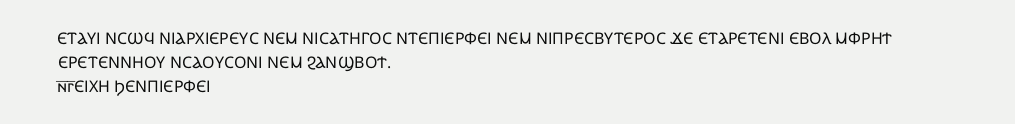ⲈⲦⲀⲨⲒ ⲚⲤⲰϤ ⲚⲒⲀⲢⲬⲒⲈⲢⲈⲨⲤ ⲚⲈⲘ ⲚⲒⲤⲀⲦⲎⲄⲞⲤ ⲚⲦⲈⲠⲒⲈⲢⲪⲈⲒ ⲚⲈⲘ ⲚⲒⲠⲢⲈⲤⲂⲨⲦⲈⲢⲞⲤ ϪⲈ ⲈⲦⲀⲢⲈⲦⲈⲚⲒ ⲈⲂⲞⲖ ⲘⲪⲢⲎϮ ⲈⲢⲈⲦⲈⲚⲚⲎⲞⲨ ⲚⲤⲀⲞⲨⲤⲞⲚⲒ ⲚⲈⲘ ϨⲀⲚϢⲂⲞϮ.
ⲛ̅ⲅ̅ⲈⲒⲬⲎ ϦⲈⲚⲠⲒⲈⲢⲪⲈⲒ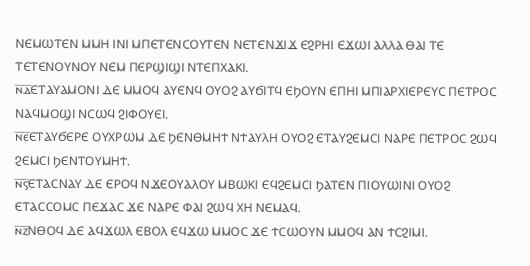ⲚⲈⲘⲰⲦⲈⲚ ⲘⲘⲎ ⲒⲚⲒ ⲘⲠⲈⲦⲈⲚⲤⲞⲨⲦⲈⲚ ⲚⲈⲦⲈⲚϪⲒϪ ⲈϨⲢⲎⲒ ⲈϪⲰⲒ ⲀⲖⲖⲀ ⲐⲀⲒ ⲦⲈ ⲦⲈⲦⲈⲚⲞⲨⲚⲞⲨ ⲚⲈⲘ ⲠⲈⲢϢⲒϢⲒ ⲚⲦⲈⲠⲬⲀⲔⲒ.
ⲛ̅ⲇ̅ⲈⲦⲀⲨⲀⲘⲞⲚⲒ ⲆⲈ ⲘⲘⲞϤ ⲀⲨⲈⲚϤ ⲞⲨⲞϨ ⲀⲨϬⲒⲦϤ ⲈϦⲞⲨⲚ ⲈⲠⲎⲒ ⲘⲠⲒⲀⲢⲬⲒⲈⲢⲈⲨⲤ ⲠⲈⲦⲢⲞⲤ ⲚⲀϤⲘⲞϢⲒ ⲚⲤⲰϤ ϨⲒⲪⲞⲨⲈⲒ.
ⲛ̅ⲉ̅ⲈⲦⲀⲨϬⲈⲢⲈ ⲞⲨⲬⲢⲰⲘ ⲆⲈ ϦⲈⲚⲐⲘⲎϮ ⲚϮⲀⲨⲖⲎ ⲞⲨⲞϨ ⲈⲦⲀⲨϨⲈⲘⲤⲒ ⲚⲀⲢⲈ ⲠⲈⲦⲢⲞⲤ ϨⲰϤ ϨⲈⲘⲤⲒ ϦⲈⲚⲦⲞⲨⲘⲎϮ.
ⲛ̅ⲋ̅ⲈⲦⲀⲤⲚⲀⲨ ⲆⲈ ⲈⲢⲞϤ ⲚϪⲈⲞⲨⲀⲖⲞⲨ ⲘⲂⲰⲔⲒ ⲈϤϨⲈⲘⲤⲒ ϦⲀⲦⲈⲚ ⲠⲒⲞⲨⲰⲒⲚⲒ ⲞⲨⲞϨ ⲈⲦⲀⲤⲤⲞⲘⲤ ⲠⲈϪⲀⲤ ϪⲈ ⲚⲀⲢⲈ ⲪⲀⲒ ϨⲰϤ ⲬⲎ ⲚⲈⲘⲀϤ.
ⲛ̅ⲍ̅ⲚⲐⲞϤ ⲆⲈ ⲀϤϪⲰⲖ ⲈⲂⲞⲖ ⲈϤϪⲰ ⲘⲘⲞⲤ ϪⲈ ϮⲤⲰⲞⲨⲚ ⲘⲘⲞϤ ⲀⲚ ϮⲤϨⲒⲘⲒ.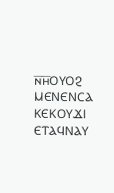ⲛ̅ⲏ̅ⲞⲨⲞϨ ⲘⲈⲚⲈⲚⲤⲀ ⲔⲈⲔⲞⲨϪⲒ ⲈⲦⲀϤⲚⲀⲨ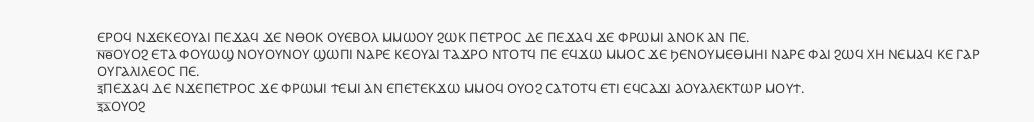ⲈⲢⲞϤ ⲚϪⲈⲔⲈⲞⲨⲀⲒ ⲠⲈϪⲀϤ ϪⲈ ⲚⲐⲞⲔ ⲞⲨⲈⲂⲞⲖ ⲘⲘⲰⲞⲨ ϨⲰⲔ ⲠⲈⲦⲢⲞⲤ ⲆⲈ ⲠⲈϪⲀϤ ϪⲈ ⲪⲢⲰⲘⲒ ⲀⲚⲞⲔ ⲀⲚ ⲠⲈ.
ⲛ̅ⲑ̅ⲞⲨⲞϨ ⲈⲦⲀ ⲪⲞⲨⲰϢ ⲚⲞⲨⲞⲨⲚⲞⲨ ϢⲰⲠⲒ ⲚⲀⲢⲈ ⲔⲈⲞⲨⲀⲒ ⲦⲀϪⲢⲞ ⲚⲦⲞⲦϤ ⲠⲈ ⲈϤϪⲰ ⲘⲘⲞⲤ ϪⲈ ϦⲈⲚⲞⲨⲘⲈⲐⲘⲎⲒ ⲚⲀⲢⲈ ⲪⲀⲒ ϨⲰϤ ⲬⲎ ⲚⲈⲘⲀϤ ⲔⲈ ⲄⲀⲢ ⲞⲨⲄⲀⲖⲒⲖⲈⲞⲤ ⲠⲈ.
ⲝ̅ⲠⲈϪⲀϤ ⲆⲈ ⲚϪⲈⲠⲈⲦⲢⲞⲤ ϪⲈ ⲪⲢⲰⲘⲒ ϮⲈⲘⲒ ⲀⲚ ⲈⲠⲈⲦⲈⲔϪⲰ ⲘⲘⲞϤ ⲞⲨⲞϨ ⲤⲀⲦⲞⲦϤ ⲈⲦⲒ ⲈϤⲤⲀϪⲒ ⲀⲞⲨⲀⲖⲈⲔⲦⲰⲢ ⲘⲞⲨϮ.
ⲝ̅ⲁ̅ⲞⲨⲞϨ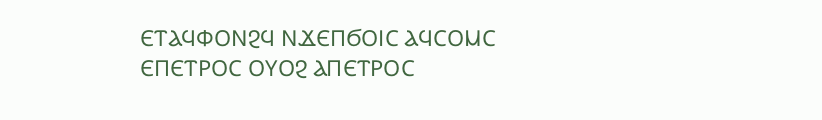ⲈⲦⲀϤⲪⲞⲚϨϤ ⲚϪⲈⲠϬⲞⲒⲤ ⲀϤⲤⲞⲘⲤ ⲈⲠⲈⲦⲢⲞⲤ ⲞⲨⲞϨ ⲀⲠⲈⲦⲢⲞⲤ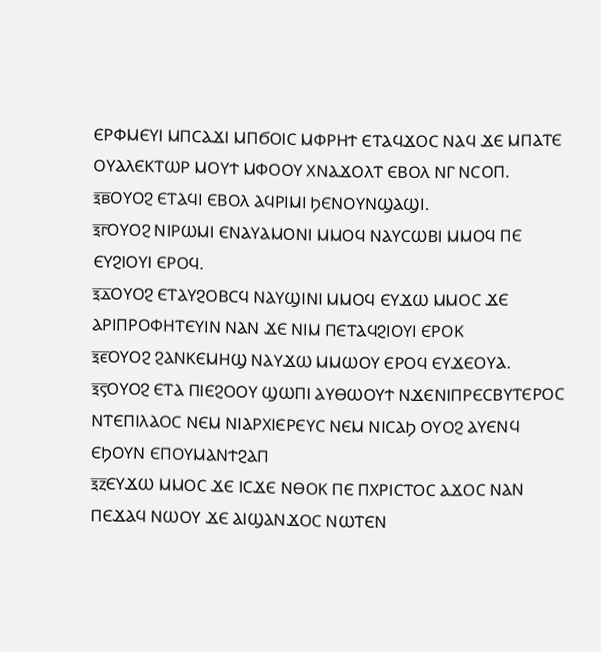ⲈⲢⲪⲘⲈⲨⲒ ⲘⲠⲤⲀϪⲒ ⲘⲠϬⲞⲒⲤ ⲘⲪⲢⲎϮ ⲈⲦⲀϤϪⲞⲤ ⲚⲀϤ ϪⲈ ⲘⲠⲀⲦⲈ ⲞⲨⲀⲖⲈⲔⲦⲰⲢ ⲘⲞⲨϮ ⲘⲪⲞⲞⲨ ⲬⲚⲀϪⲞⲖⲦ ⲈⲂⲞⲖ ⲚⲄ ⲚⲤⲞⲠ.
ⲝ̅ⲃ̅ⲞⲨⲞϨ ⲈⲦⲀϤⲒ ⲈⲂⲞⲖ ⲀϤⲢⲒⲘⲒ ϦⲈⲚⲞⲨⲚϢⲀϢⲒ.
ⲝ̅ⲅ̅ⲞⲨⲞϨ ⲚⲒⲢⲰⲘⲒ ⲈⲚⲀⲨⲀⲘⲞⲚⲒ ⲘⲘⲞϤ ⲚⲀⲨⲤⲰⲂⲒ ⲘⲘⲞϤ ⲠⲈ ⲈⲨϨⲒⲞⲨⲒ ⲈⲢⲞϤ.
ⲝ̅ⲇ̅ⲞⲨⲞϨ ⲈⲦⲀⲨϨⲞⲂⲤϤ ⲚⲀⲨϢⲒⲚⲒ ⲘⲘⲞϤ ⲈⲨϪⲰ ⲘⲘⲞⲤ ϪⲈ ⲀⲢⲒⲠⲢⲞⲪⲎⲦⲈⲨⲒⲚ ⲚⲀⲚ ϪⲈ ⲚⲒⲘ ⲠⲈⲦⲀϤϨⲒⲞⲨⲒ ⲈⲢⲞⲔ
ⲝ̅ⲉ̅ⲞⲨⲞϨ ϨⲀⲚⲔⲈⲘⲎϢ ⲚⲀⲨϪⲰ ⲘⲘⲰⲞⲨ ⲈⲢⲞϤ ⲈⲨϪⲈⲞⲨⲀ.
ⲝ̅ⲋ̅ⲞⲨⲞϨ ⲈⲦⲀ ⲠⲒⲈϨⲞⲞⲨ ϢⲰⲠⲒ ⲀⲨⲐⲰⲞⲨϮ ⲚϪⲈⲚⲒⲠⲢⲈⲤⲂⲨⲦⲈⲢⲞⲤ ⲚⲦⲈⲠⲒⲖⲀⲞⲤ ⲚⲈⲘ ⲚⲒⲀⲢⲬⲒⲈⲢⲈⲨⲤ ⲚⲈⲘ ⲚⲒⲤⲀϦ ⲞⲨⲞϨ ⲀⲨⲈⲚϤ ⲈϦⲞⲨⲚ ⲈⲠⲞⲨⲘⲀⲚϮϨⲀⲠ
ⲝ̅ⲍ̅ⲈⲨϪⲰ ⲘⲘⲞⲤ ϪⲈ ⲒⲤϪⲈ ⲚⲐⲞⲔ ⲠⲈ ⲠⲬⲢⲒⲤⲦⲞⲤ ⲀϪⲞⲤ ⲚⲀⲚ ⲠⲈϪⲀϤ ⲚⲰⲞⲨ ϪⲈ ⲀⲒϢⲀⲚϪⲞⲤ ⲚⲰⲦⲈⲚ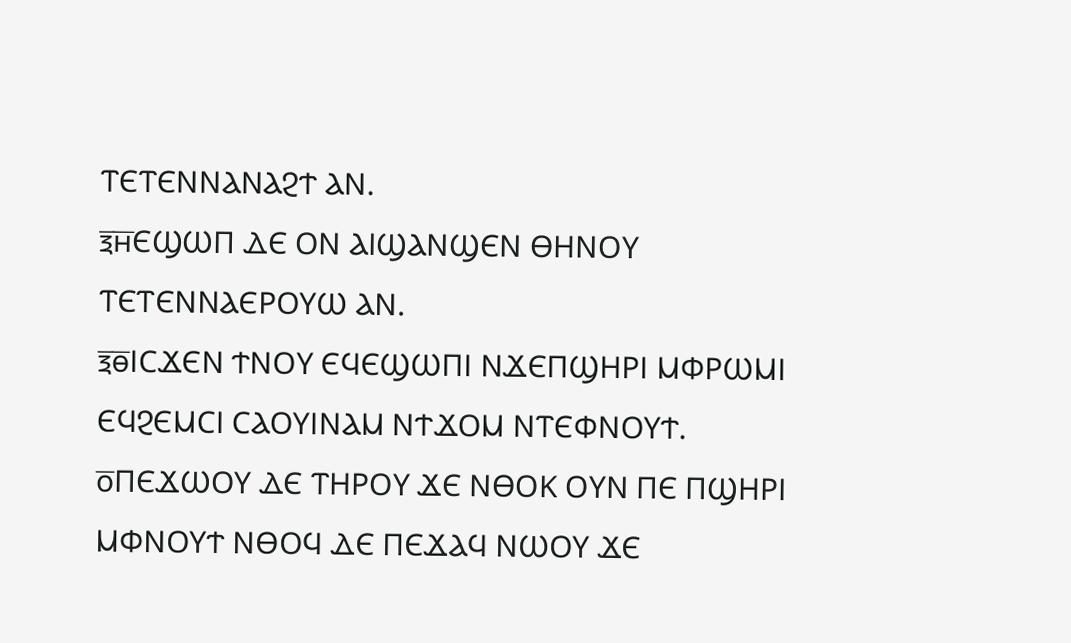ⲦⲈⲦⲈⲚⲚⲀⲚⲀϨϮ ⲀⲚ.
ⲝ̅ⲏ̅ⲈϢⲰⲠ ⲆⲈ ⲞⲚ ⲀⲒϢⲀⲚϢⲈⲚ ⲐⲎⲚⲞⲨ ⲦⲈⲦⲈⲚⲚⲀⲈⲢⲞⲨⲰ ⲀⲚ.
ⲝ̅ⲑ̅ⲒⲤϪⲈⲚ ϮⲚⲞⲨ ⲈϤⲈϢⲰⲠⲒ ⲚϪⲈⲠϢⲎⲢⲒ ⲘⲪⲢⲰⲘⲒ ⲈϤϨⲈⲘⲤⲒ ⲤⲀⲞⲨⲒⲚⲀⲘ ⲚϮϪⲞⲘ ⲚⲦⲈⲪⲚⲞⲨϮ.
ⲟ̅ⲠⲈϪⲰⲞⲨ ⲆⲈ ⲦⲎⲢⲞⲨ ϪⲈ ⲚⲐⲞⲔ ⲞⲨⲚ ⲠⲈ ⲠϢⲎⲢⲒ ⲘⲪⲚⲞⲨϮ ⲚⲐⲞϤ ⲆⲈ ⲠⲈϪⲀϤ ⲚⲰⲞⲨ ϪⲈ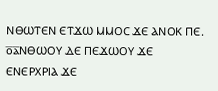ⲚⲐⲰⲦⲈⲚ ⲈⲦϪⲰ ⲘⲘⲞⲤ ϪⲈ ⲀⲚⲞⲔ ⲠⲈ.
ⲟ̅ⲁ̅ⲚⲐⲰⲞⲨ ⲆⲈ ⲠⲈϪⲰⲞⲨ ϪⲈ ⲈⲚⲈⲢⲬⲢⲒⲀ ϪⲈ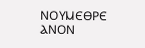ⲚⲞⲨⲘⲈⲐⲢⲈ ⲀⲚⲞⲚ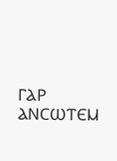ⲄⲀⲢ ⲀⲚⲤⲰⲦⲈⲘ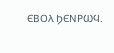ⲈⲂⲞⲖ ϦⲈⲚⲢⲰϤ.